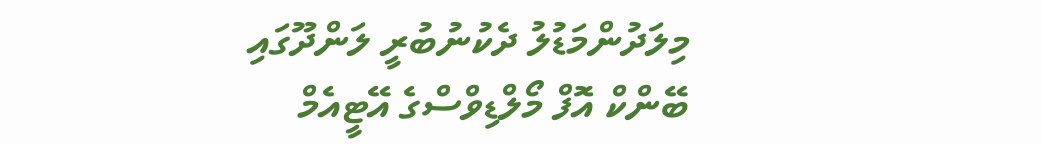މިލަދުންމަޑުލު ދެކުނުބުރީ ލަންދޫގައި ބޭންކް އޮފް މޯލްޑިވްސްގެ އޭޓީއެމް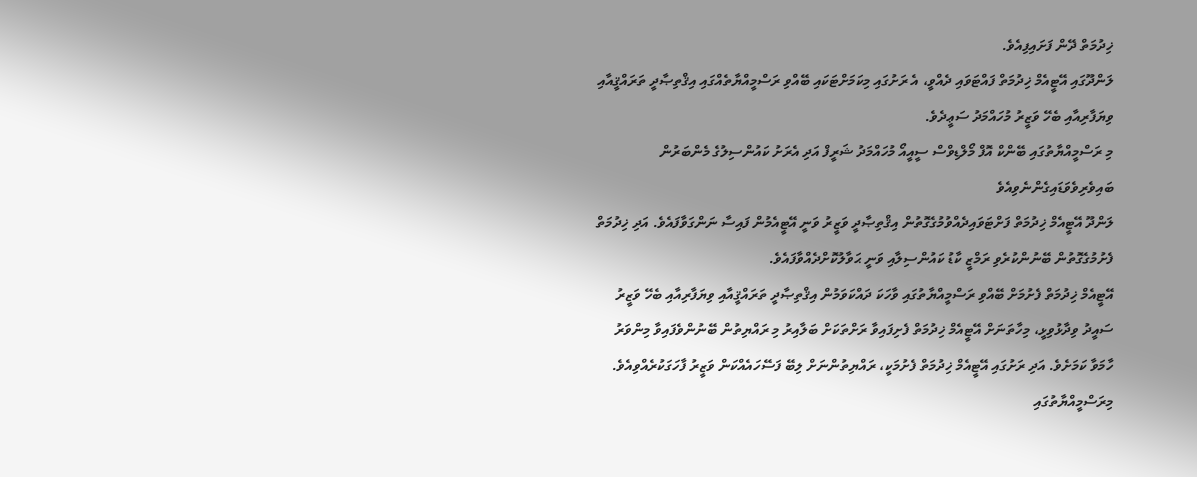ޚިދުމަތް ދޭން ފަށައިފިއެވެ.
ލަންދޫގައި އޭޓީއެމް ޚިދުމަތް ފައްޓަވައި ދެއްވީ، އެ ރަށުގައި މިކަމަށްޓަކައި ބޭއްވި ރަސްމީއްޔާތެއްގައި އިޤްތިޞާދީ ތަރައްޤީއާއި ވިޔަފާރިއާއި ބެހޭ ވަޒީރު މުހައްމަދު ސަޢީދެވެ.
މި ރަސްމީއްޔާތުގައި ބޭންކް އޮފް މޯލްޑިވްސް ސީއީއޯ މުހައްމަދު ޝަރީފް އަދި އެރަށު ކައުންސިލުގެ މެންބަރުން ބައިވެރިވެވަޑައިގެންނެވިއެވެ
ލަންދޫ އޭޓީއެމް ޚިދުމަތް ފަށްޓަވައިދެއްވުމުގެގޮތުން އިޤްތިޞާދީ ވަޒީރު ވަނީ އޭޓީއެމުން ފައިސާ ނަންގަވާފައެވެ. އަދި ޚިދުމަތް ފެށުމުގެގޮތުން ބޭނުންކުރެވި ރަމްޒީ ކާޑު ކައުންސިލާއި ވަނީ ޙަވާލުކޮށްދެއްވާފައެވެ.
އޭޓީއެމް ޚިދުމަތް ފެށުމަށް ބޭއްވި ރަސްމީއްޔާތުގައި ވާހަކަ ދައްކަވަމުން އިޤްތިޞާދީ ތަރައްޤީއާއި ވިޔަފާރިއާއި ބެހޭ ވަޒީރު ސައީދު ވިދާޅުވިޅީ، މިހާތަނަށް އޭޓީއެމް ޚިދުމަތް ފެށިފައިވާ ރަށްތަކަށް ބަލާއިރު މި ރައްޔިތުން ބޭނުންވެފައިވާ މިންވަރު ހާމަވާ ކަމަށެވެ. އަދި ރަށުގައި އޭޓީއެމް ޚިދުމަތް ފެށުމަކީ، ރައްޔިތުންނަށް ލިބޭ ފަސޭހައެއްކަން ވަޒީރު ފާހަގަކުރެއްވިއެވެ.
މިރަސްމީއްޔާތުގައި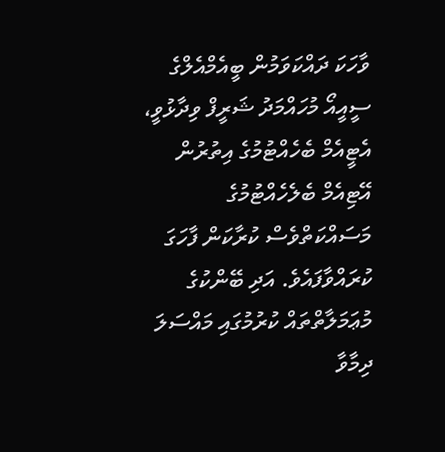ވާހަކަ ދައްކަވަމުން ބީއެމްއެލްގެ ސީއީއޯ މުހައްމަދު ޝަރީފް ވިދާޅުވީ، އެޓީއެމް ބެހެއްޓުމުގެ އިތުރުން އޭޓިއެމް ބެލެހެއްޓުމުގެ މަސައްކަތްވެސް ކުރާކަން ފާހަގަ ކުރައްވާފައެވެ. އަދި ބޭންކުގެ މުޢަމަލާތްތައް ކުރުމުގައި މައްސަލަ ދިމާވާ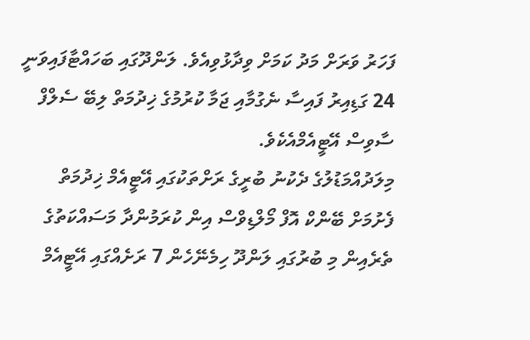ފަހަރު ވަރަށް މަދު ކަމަށް ވިދާޅުވިއެވެ. ލަންދޫގައި ބަހައްޓާފައިވަނީ 24 ގަޑިއިރު ފައިސާ ނެގުމާއި ޖަމާ ކުރުމުގެ ޚިދުމަތް ލިބޭ ސެލްފް ސާވިސް އޭޓީއެމްއެކެވެ.
މިލަދުއްމަޑުލުގެ ދެކުނު ބުރީގެ ރަށްތަކުގައި އޭޓީއެމް ޚިދުމަތް ފެށުމަށް ބޭންކް އޮފް މޯލްޑިވްސް އިން ކުރަމުންދާ މަސައްކަތުގެ ތެރެއިން މި ބުރުގައި ލަންދޫ ހިމެނޭހެން 7 ރަށެއްގައި އޭޓީއެމް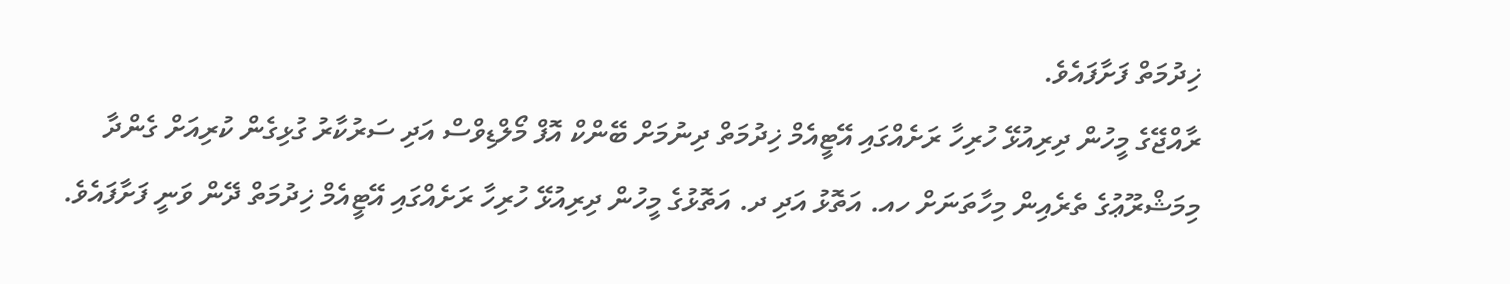ޚިދުމަތް ފަށާފައެވެ.
ރާއްޖޭގެ މީހުން ދިރިއުޅޭ ހުރިހާ ރަށެއްގައި އޭޓީއެމް ޚިދުމަތް ދިނުމަށް ބޭންކް އޮފް މޯލްޑިވްސް އަދި ސަރުކާރު ގުޅިގެން ކުރިއަށް ގެންދާ މިމަޝްރޫޢުގެ ތެރެއިން މިހާތަނަށް ހއ. އަތޮޅު އަދި ދ. އަތޮޅުގެ މީހުން ދިރިއުޅޭ ހުރިހާ ރަށެއްގައި އޭޓީއެމް ޚިދުމަތް ދޭން ވަނީ ފަށާފައެވެ.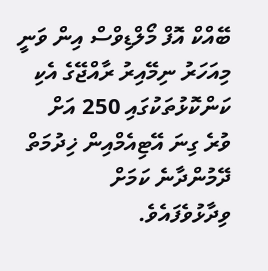ބޭއްކް އޮފް މޯލްޑިވްސް އިން ވަނީ މިއަހަރު ނިމޭއިރު ރާއްޖޭގެ އެކި ކަންކޮޅުތަކުގައި 250 އަށް ވުރެ ގިނަ އޭޓިއެމްއިން ޚިދުމަތް ދޭމުންދާނެ ކަމަށް ވިދާޅުވެފައެވެ.